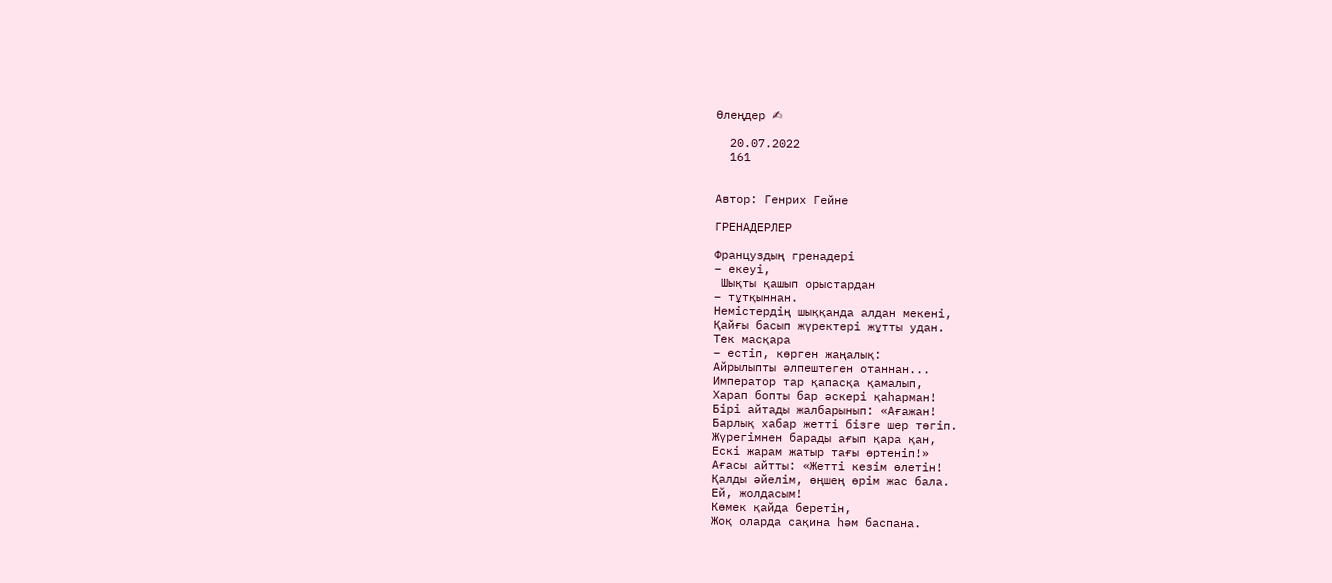Өлеңдер ✍

  20.07.2022
  161


Автор: Генрих Гейне

ГРЕНАДЕРЛЕР

Француздың гренадері
– екеуі,
 Шықты қашып орыстардан
– тұтқыннан.
Немістердің шыққанда алдан мекені,
Қайғы басып жүректері жұтты удан.
Тек масқара
– естіп, көрген жаңалық:
Айрылыпты әлпештеген отаннан...
Император тар қапасқа қамалып,
Харап бопты бар әскері қаһарман!
Бірі айтады жалбарынып: «Ағажан!
Барлық хабар жетті бізге шер төгіп.
Жүрегімнен барады ағып қара қан,
Ескі жарам жатыр тағы өртеніп!»
Ағасы айтты: «Жетті кезім өлетін!
Қалды әйелім, өңшең өрім жас бала.
Ей, жолдасым!
Көмек қайда беретін,
Жоқ оларда сақина һәм баспана.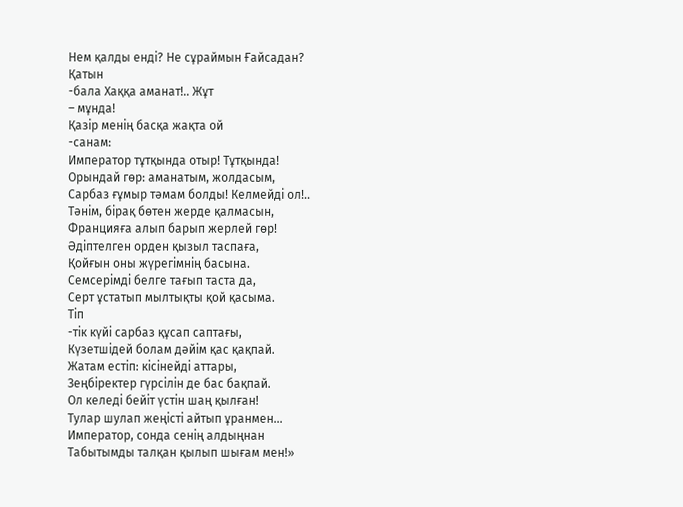Нем қалды енді? Не сұраймын Ғайсадан?
Қатын
-бала Хаққа аманат!.. Жұт
– мұнда!
Қазір менің басқа жақта ой
-санам:
Император тұтқында отыр! Тұтқында!
Орындай гөр: аманатым, жолдасым,
Сарбаз ғұмыр тәмам болды! Келмейді ол!..
Тәнім, бірақ бөтен жерде қалмасын,
Францияға алып барып жерлей гөр!
Әдіптелген орден қызыл таспаға,
Қойғын оны жүрегімнің басына.
Семсерімді белге тағып таста да,
Серт ұстатып мылтықты қой қасыма.
Тіп
-тік күйі сарбаз құсап саптағы,
Күзетшідей болам дәйім қас қақпай.
Жатам естіп: кісінейді аттары,
Зеңбіректер гүрсілін де бас бақпай.
Ол келеді бейіт үстін шаң қылған!
Тулар шулап жеңісті айтып ұранмен...
Император, сонда сенің алдыңнан
Табытымды талқан қылып шығам мен!»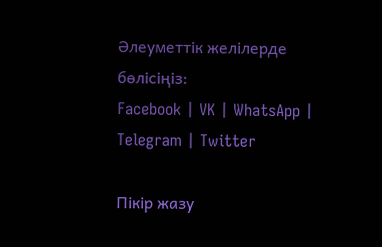Әлеуметтік желілерде бөлісіңіз:
Facebook | VK | WhatsApp | Telegram | Twitter

Пікір жазу